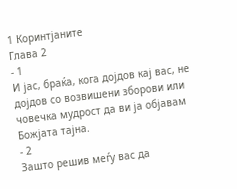1 Коринтјаните
Глава 2
- 1
И јас, браќа, кога дојдов кај вас, не дојдов со возвишени зборови или човечка мудрост да ви ја објавам Божјата тајна.
- 2
Зашто решив меѓу вас да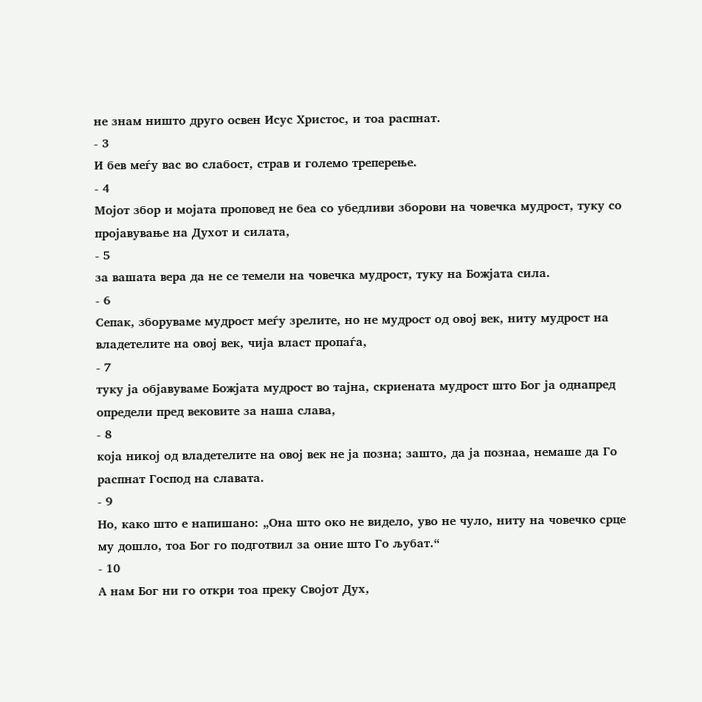не знам ништо друго освен Исус Христос, и тоа распнат.
- 3
И бев меѓу вас во слабост, страв и големо треперење.
- 4
Мојот збор и мојата проповед не беа со убедливи зборови на човечка мудрост, туку со пројавување на Духот и силата,
- 5
за вашата вера да не се темели на човечка мудрост, туку на Божјата сила.
- 6
Сепак, зборуваме мудрост меѓу зрелите, но не мудрост од овој век, ниту мудрост на владетелите на овој век, чија власт пропаѓа,
- 7
туку ја објавуваме Божјата мудрост во тајна, скриената мудрост што Бог ја однапред определи пред вековите за наша слава,
- 8
која никој од владетелите на овој век не ја позна; зашто, да ја познаа, немаше да Го распнат Господ на славата.
- 9
Но, како што е напишано: „Она што око не видело, уво не чуло, ниту на човечко срце му дошло, тоа Бог го подготвил за оние што Го љубат.“
- 10
А нам Бог ни го откри тоа преку Својот Дух,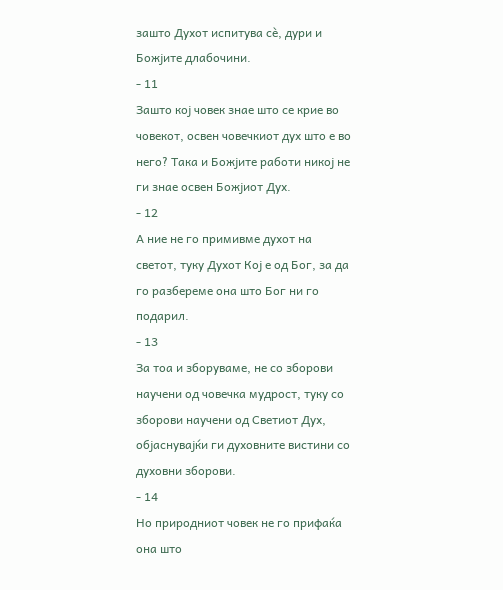зашто Духот испитува сѐ, дури и Божјите длабочини.
- 11
Зашто кој човек знае што се крие во човекот, освен човечкиот дух што е во него? Така и Божјите работи никој не ги знае освен Божјиот Дух.
- 12
А ние не го примивме духот на светот, туку Духот Кој е од Бог, за да го разбереме она што Бог ни го подарил.
- 13
За тоа и зборуваме, не со зборови научени од човечка мудрост, туку со зборови научени од Светиот Дух, објаснувајќи ги духовните вистини со духовни зборови.
- 14
Но природниот човек не го прифаќа она што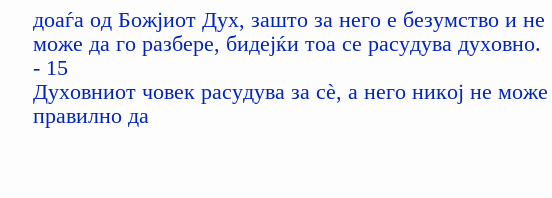доаѓа од Божјиот Дух, зашто за него е безумство и не може да го разбере, бидејќи тоа се расудува духовно.
- 15
Духовниот човек расудува за сѐ, а него никој не може правилно да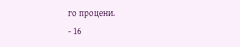го процени.
- 16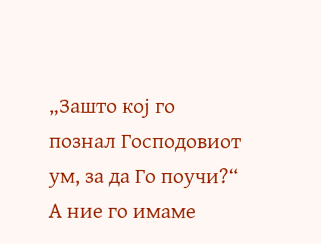„Зашто кој го познал Господовиот ум, за да Го поучи?“ А ние го имаме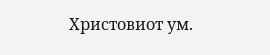Христовиот ум.